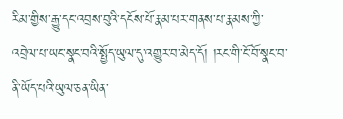རིམ་གྱིས་རྒྱུ་དང་འབྲས་བུའི་དངོས་པོ་རྣམ་པར་གནས་པ་རྣམས་ཀྱི་འབྲེལ་པ་ཡང་སྣང་བའི་སྤྱོད་ཡུལ་དུ་འགྱུར་བ་མེད་དོ། །རང་གི་ངོ་བོ་སྣང་བ་ནི་ཡོད་པའི་ཡུལ་ཅན་ཡིན་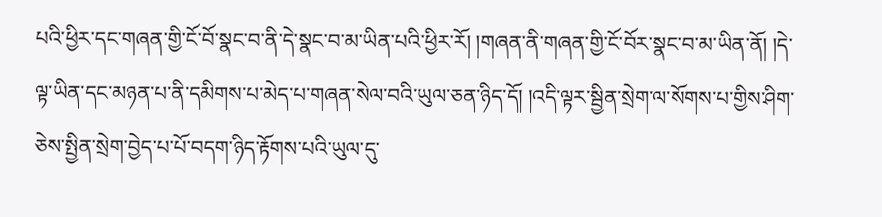པའི་ཕྱིར་དང་གཞན་གྱི་ངོ་བོ་སྣང་བ་ནི་དེ་སྣང་བ་མ་ཡིན་པའི་ཕྱིར་རོ། །གཞན་ནི་གཞན་གྱི་ངོ་བོར་སྣང་བ་མ་ཡིན་ནོ། །དེ་ལྟ་ཡིན་དང་མཉན་པ་ནི་དམིགས་པ་མེད་པ་གཞན་སེལ་བའི་ཡུལ་ཅན་ཉིད་དོ། །འདི་ལྟར་སྦྱིན་སྲེག་ལ་སོགས་པ་གྱིས་ཤིག་ཅེས་སྤྱིན་སྲེག་བྱེད་པ་པོ་བདག་ཉིད་རྟོགས་པའི་ཡུལ་དུ་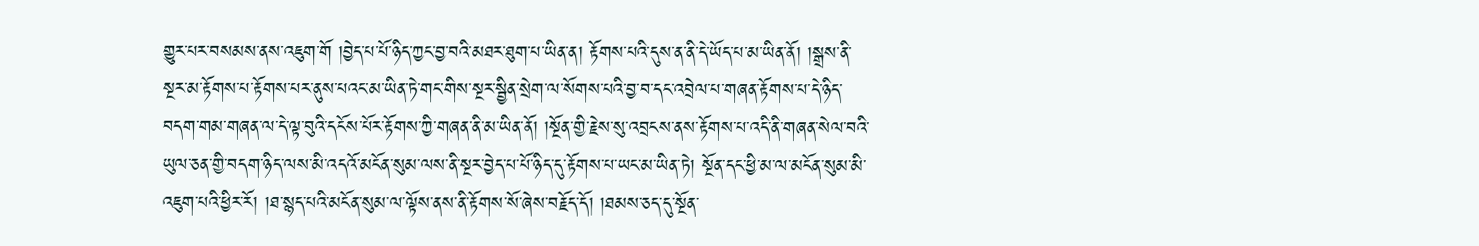གྱུར་པར་བསམས་ནས་འཇུག་གོ །བྱེད་པ་པོ་ཉིད་ཀྱང་བྱ་བའི་མཐར་ཐུག་པ་ཡིན་ན། རྟོགས་པའི་དུས་ན་ནི་དེ་ཡོད་པ་མ་ཡིན་ནོ། །སྒྲས་ནི་སྔར་མ་རྟོགས་པ་རྟོགས་པར་ནུས་པའང་མ་ཡིན་ཏེ་གང་གིས་སྔར་སྦྱིན་སྲེག་ལ་སོགས་པའི་བྱ་བ་དང་འབྲེལ་པ་གཞན་རྟོགས་པ་དེ་ཉིད་བདག་གམ་གཞན་ལ་དེ་ལྟ་བུའི་དངོས་པོར་རྟོགས་ཀྱི་གཞན་ནི་མ་ཡིན་ནོ། །སྔོན་གྱི་རྗེས་སུ་འབྲངས་ནས་རྟོགས་པ་འདི་ནི་གཞན་སེལ་བའི་ཡུལ་ཅན་གྱི་བདག་ཉིད་ལས་མི་འདའོ་མངོན་སུམ་ལས་ནི་སྔར་བྱེད་པ་པོ་ཉིད་དུ་རྟོགས་པ་ཡང་མ་ཡིན་ཏེ། སྔོན་དང་ཕྱི་མ་ལ་མངོན་སུམ་མི་འཇུག་པའི་ཕྱིར་རོ། །ཐ་སྙད་པའི་མངོན་སུམ་ལ་ལྟོས་ནས་ནི་རྟོགས་སོ་ཞེས་བརྗོད་དོ། །ཐམས་ཅད་དུ་སྔོན་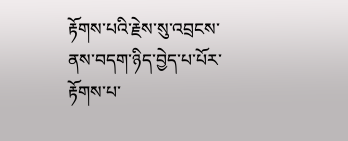རྟོགས་པའི་རྗེས་སུ་འབྲངས་ནས་བདག་ཉིད་བྱེད་པ་པོར་རྟོགས་པ་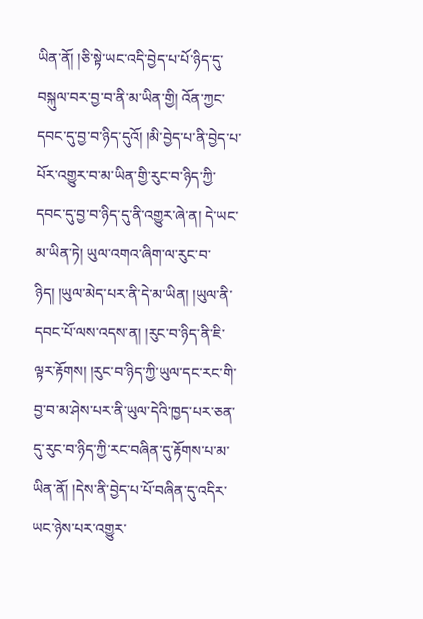ཡིན་ནོ། །ཅི་སྟེ་ཡང་འདི་བྱེད་པ་པོ་ཉིད་དུ་བསྐུལ་བར་བྱ་བ་ནི་མ་ཡིན་གྱི། འོན་ཀྱང་དབང་དུ་བྱ་བ་ཉིད་དུའོ། །མི་བྱེད་པ་ནི་བྱེད་པ་པོར་འགྱུར་བ་མ་ཡིན་གྱི་རུང་བ་ཉིད་ཀྱི་དབང་དུ་བྱ་བ་ཉིད་དུ་ནི་འགྱུར་ཞེ་ན། དེ་ཡང་མ་ཡིན་ཏེ། ཡུལ་འགའ་ཞིག་ལ་རུང་བ་ཉིད། །ཡུལ་མེད་པར་ནི་དེ་མ་ཡིན། །ཡུལ་ནི་དབང་པོ་ལས་འདས་ན། །རུང་བ་ཉིད་ནི་ཇི་ལྟར་རྟོགས། །རུང་བ་ཉིད་ཀྱི་ཡུལ་དང་རང་གི་བྱ་བ་མ་ཤེས་པར་ནི་ཡུལ་དེའི་ཁྱད་པར་ཅན་དུ་རུང་བ་ཉིད་ཀྱི་རང་བཞིན་དུ་རྟོགས་པ་མ་ཡིན་ནོ། །དེས་ནི་བྱེད་པ་པོ་བཞིན་དུ་འདིར་ཡང་ཉེས་པར་འགྱུར་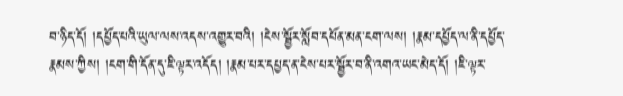བ་ཉིད་དོ། །དཔྱོད་པའི་ཡུལ་ལས་འདས་འགྱུར་བའི། །ངེས་སྦྱོར་སློབ་དཔོན་མན་ངག་ལས། །རྣམ་དཔྱོད་ལ་ནི་དཔྱོད་རྣམས་ཀྱིས། །ངག་གི་དོན་དུ་ཇི་ལྟར་འདོད། །རྣམ་པར་དཔྱད་ན་ངེས་པར་སྦྱོར་བ་ནི་འགའ་ཡང་མེད་དོ། །ཇི་ལྟར་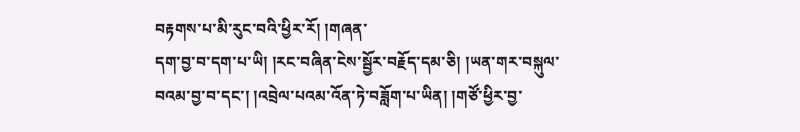བརྟགས་པ་མི་རུང་བའི་ཕྱིར་རོ། །གཞན་
དག་བྱ་བ་དག་པ་ཡི། །རང་བཞིན་ངེས་སྦྱོར་བརྗོད་དམ་ཅི། །ཡན་གར་བསྐུལ་བའམ་བྱ་བ་དང་། །འབྲེལ་པའམ་འོན་ཏེ་བཟློག་པ་ཡིན། །གཙོ་ཕྱིར་བྱ་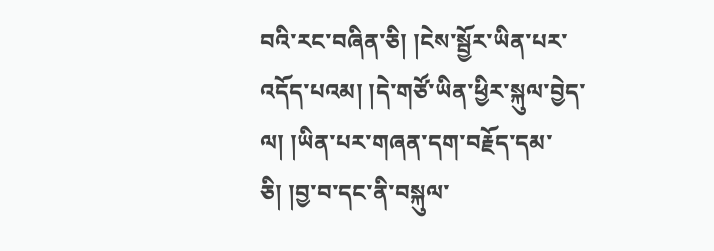བའི་རང་བཞིན་ཅི། །ངེས་སྦྱོར་ཡིན་པར་འདོད་པའམ། །དེ་གཙོ་ཡིན་ཕྱིར་སྐུལ་བྱེད་ལ། །ཡིན་པར་གཞན་དག་བརྗོད་དམ་ཅི། །བྱ་བ་དང་ནི་བསྐུལ་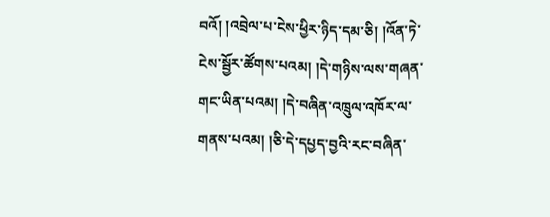བའོ། །འབྲེལ་པ་ངེས་ཕྱིར་ཉིད་དམ་ཅི། །འོན་ཏེ་ངེས་སྦྱོར་ཚོགས་པའམ། །དེ་གཉིས་ལས་གཞན་གང་ཡིན་པའམ། །དེ་བཞིན་འཁྲུལ་འཁོར་ལ་གནས་པའམ། །ཅི་དེ་དཔྱད་བྱའི་རང་བཞིན་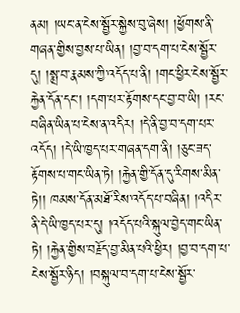ནམ། །ཡང་ན་ངེས་སྦྱོར་སྐྱེས་བུ་ཞེས། །ཕྱོགས་ནི་གཞན་གྱིས་བྱས་པ་ཡིན། །བྱ་བ་དག་པ་ངེས་སྦྱོར་དུ། །སྨྲ་བ་རྣམས་ཀྱི་འདོད་པ་ནི། །གང་ཕྱིར་ངེས་སྦྱོར་རྐྱེན་དོན་དང་། །དག་པར་རྟོགས་དང་བྱ་བ་ཡི། །རང་བཞིན་ཡིན་པ་ངེས་ན་འདིར། །དེ་ནི་བྱ་བ་དག་པར་འདོད། །དེ་ཡི་ཁྱད་པར་གཞན་དག་ནི། །ཅུང་ཟད་རྟོགས་པ་གང་ཡིན་ཏེ། །རྐྱེན་གྱི་དོན་དུ་རིགས་མིན་ཏེ།། ཁམས་དོན་མཐོ་རིས་འདོད་པ་བཞིན། །འདིར་ནི་དེ་ཡི་ཁྱད་པར་དུ། །འདོད་པའི་སྐུལ་བྱེད་གང་ཡིན་ཏེ། །རྐྱེན་གྱིས་བརྗོད་བྱ་མིན་པའི་ཕྱིར། །བྱ་བ་དག་པ་ངེས་སྦྱོར་ཉིད། །བསྐུལ་བ་དག་པ་ངེས་སྦྱོར་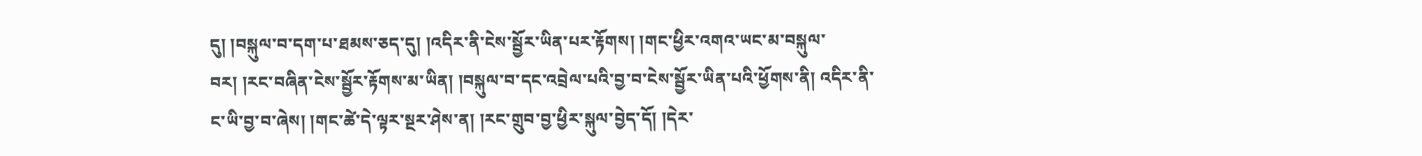དུ། །བསྐུལ་བ་དག་པ་ཐམས་ཅད་དུ། །འདིར་ནི་ངེས་སྦྱོར་ཡིན་པར་རྟོགས། །གང་ཕྱིར་འགའ་ཡང་མ་བསྐུལ་བར། །རང་བཞིན་ངེས་སྦྱོར་རྟོགས་མ་ཡིན། །བསྐུལ་བ་དང་འབྲེལ་པའི་བྱ་བ་ངེས་སྦྱོར་ཡིན་པའི་ཕྱོགས་ནི། འདིར་ནི་ང་ཡི་བྱ་བ་ཞེས། །གང་ཚེ་དེ་ལྟར་སྔར་ཤེས་ན། །རང་གྲུབ་བྱ་ཕྱིར་སྐུལ་བྱེད་དོ། །དེར་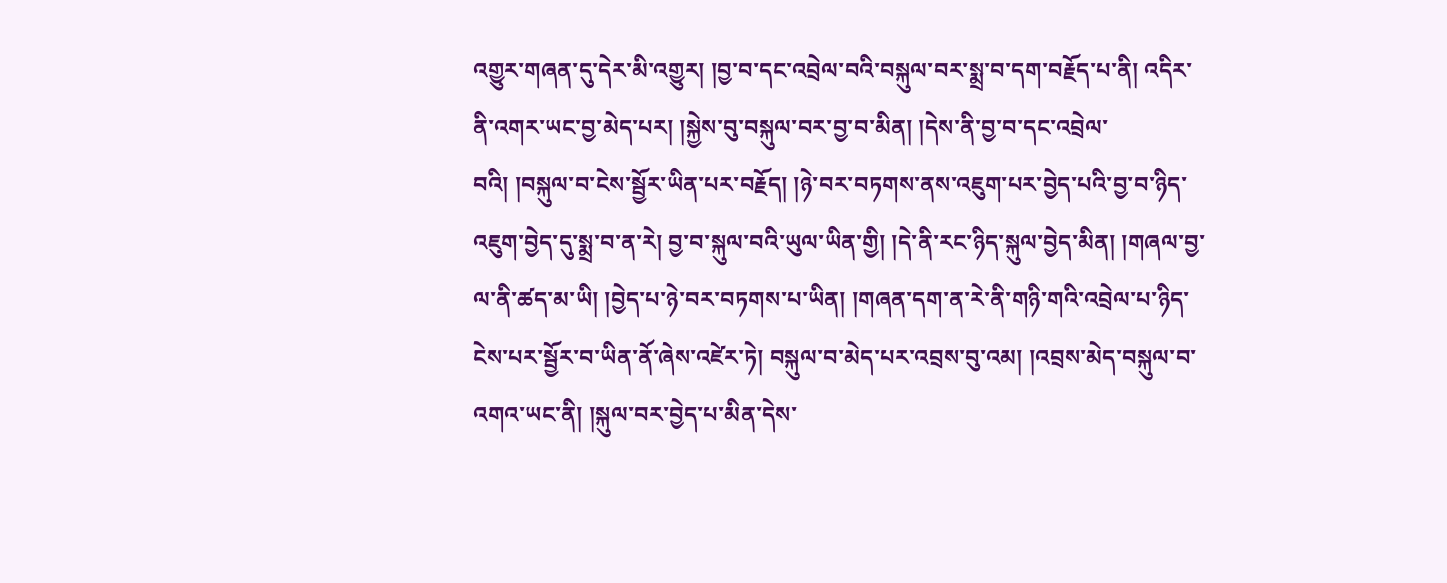འགྱུར་གཞན་དུ་དེར་མི་འགྱུར། །བྱ་བ་དང་འབྲེལ་བའི་བསྐུལ་བར་སྨྲ་བ་དག་བརྗོད་པ་ནི། འདིར་ནི་འགར་ཡང་བྱ་མེད་པར། །སྐྱེས་བུ་བསྐུལ་བར་བྱ་བ་མིན། །དེས་ནི་བྱ་བ་དང་འབྲེལ་བའི། །བསྐུལ་བ་ངེས་སྦྱོར་ཡིན་པར་བརྗོད། །ཉེ་བར་བཏགས་ནས་འཇུག་པར་བྱེད་པའི་བྱ་བ་ཉིད་འཇུག་བྱེད་དུ་སྨྲ་བ་ན་རེ། བྱ་བ་སྐུལ་བའི་ཡུལ་ཡིན་གྱི། །དེ་ནི་རང་ཉིད་སྐུལ་བྱེད་མིན། །གཞལ་བྱ་ལ་ནི་ཚད་མ་ཡི། །བྱེད་པ་ཉེ་བར་བཏགས་པ་ཡིན། །གཞན་དག་ན་རེ་ནི་གཉི་གའི་འབྲེལ་པ་ཉིད་ངེས་པར་སྦྱོར་བ་ཡིན་ནོ་ཞེས་འཛེར་ཏེ། བསྐུལ་བ་མེད་པར་འབྲས་བུ་འམ། །འབྲས་མེད་བསྐུལ་བ་འགའ་ཡང་ནི། །སྐུལ་བར་བྱེད་པ་མིན་དེས་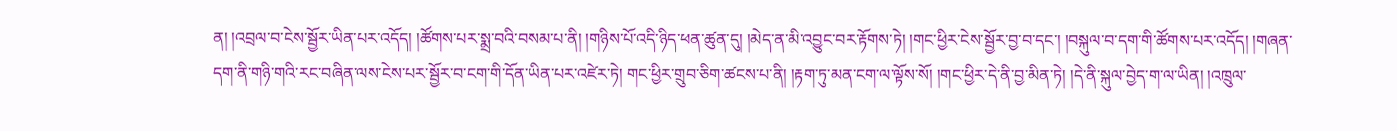ན། །འབྲལ་བ་ངེས་སྦྱོར་ཡིན་པར་འདོད། །ཚོགས་པར་སྨྲ་བའི་བསམ་པ་ནི། །གཉིས་པོ་འདི་ཉིད་ཕན་ཚུན་དུ། །མེད་ན་མི་འབྱུང་བར་རྟོགས་ཏེ། །གང་ཕྱིར་ངེས་སྦྱོར་བྱ་བ་དང་། །བསྐུལ་བ་དག་གི་ཚོགས་པར་འདོད། །གཞན་དག་ནི་གཉི་གའི་རང་བཞིན་ལས་ངེས་པར་སྦྱོར་བ་ངག་གི་དོན་ཡིན་པར་འཛེར་ཏེ། གང་ཕྱིར་གྲུབ་ཅིག་ཚངས་པ་ནི། །རྟག་ཏུ་མན་ངག་ལ་ལྟོས་སོ། །གང་ཕྱིར་དེ་ནི་བྱ་མིན་ཏེ། །དེ་ནི་སྐུལ་བྱེད་ག་ལ་ཡིན། །འཁྲུལ་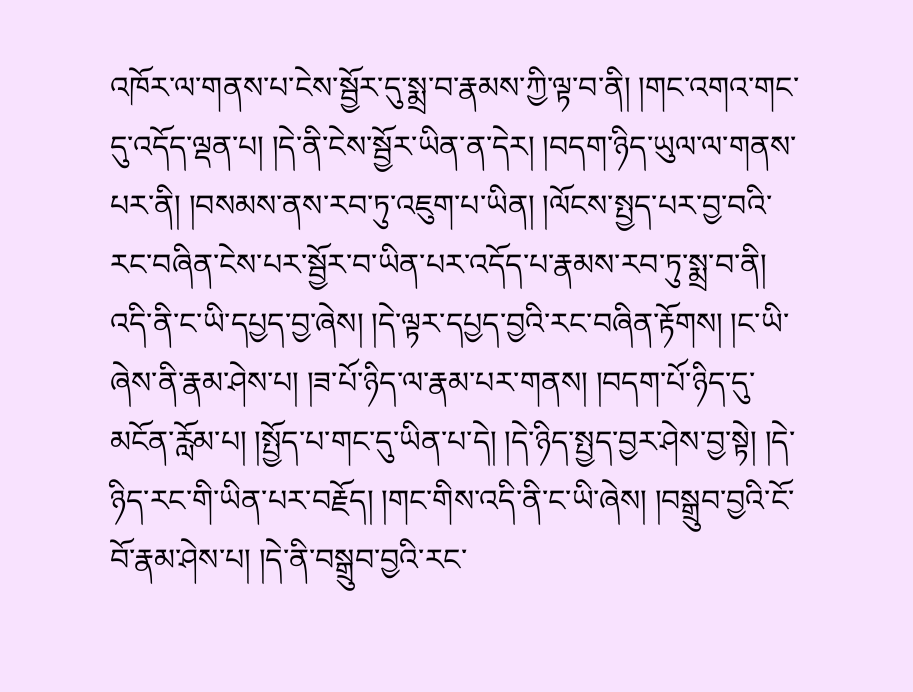འཁོར་ལ་གནས་པ་ངེས་སྦྱོར་དུ་སྨྲ་བ་རྣམས་ཀྱི་ལྟ་བ་ནི། །གང་འགའ་གང་དུ་འདོད་ལྡན་པ། །དེ་ནི་ངེས་སྦྱོར་ཡིན་ན་དེར། །བདག་ཉིད་ཡུལ་ལ་གནས་པར་ནི། །བསམས་ནས་རབ་ཏུ་འཇུག་པ་ཡིན། །ལོངས་སྤྱད་པར་བྱ་བའི་རང་བཞིན་ངེས་པར་སྦྱོར་བ་ཡིན་པར་འདོད་པ་རྣམས་རབ་ཏུ་སྨྲ་བ་ནི། འདི་ནི་ང་ཡི་དཔྱད་བྱ་ཞེས། །དེ་ལྟར་དཔྱད་བྱའི་རང་བཞིན་རྟོགས། །ང་ཡི་ཞེས་ནི་རྣམ་ཤེས་པ། །ཟ་པོ་ཉིད་ལ་རྣམ་པར་གནས། །བདག་པོ་ཉིད་དུ་མངོན་རློམ་པ། །སྤྱོད་པ་གང་དུ་ཡིན་པ་དེ། །དེ་ཉིད་སྤྱད་བྱར་ཤེས་བྱ་སྟེ། །དེ་ཉིད་རང་གི་ཡིན་པར་བརྗོད། །གང་གིས་འདི་ནི་ང་ཡི་ཞེས། །བསྒྲུབ་བྱའི་ངོ་བོ་རྣམ་ཤེས་པ། །དེ་ནི་བསྒྲུབ་བྱའི་རང་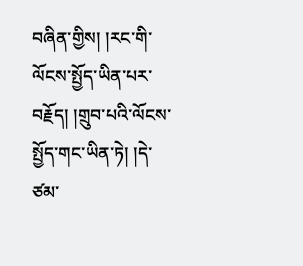བཞིན་གྱིས། །རང་གི་ལོངས་སྤྱོད་ཡིན་པར་བརྗོད། །གྲུབ་པའི་ལོངས་སྤྱོད་གང་ཡིན་ཏེ། །དེ་ཙམ་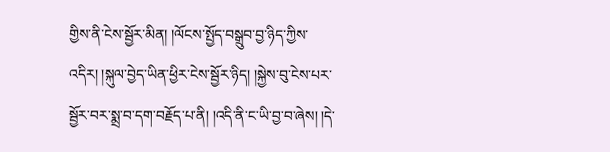གྱིས་ནི་ངེས་སྦྱོར་མིན། །ལོངས་སྤྱོད་བསྒྲུབ་བྱ་ཉིད་ཀྱིས་འདིར། །སྐུལ་བྱེད་ཡིན་ཕྱིར་ངེས་སྦྱོར་ཉིད། །སྐྱེས་བུ་ངེས་པར་སྦྱོར་བར་སྨྲ་བ་དག་བརྗོད་པ་ནི། །འདི་ནི་ང་ཡི་བྱ་བ་ཞེས། །དེ་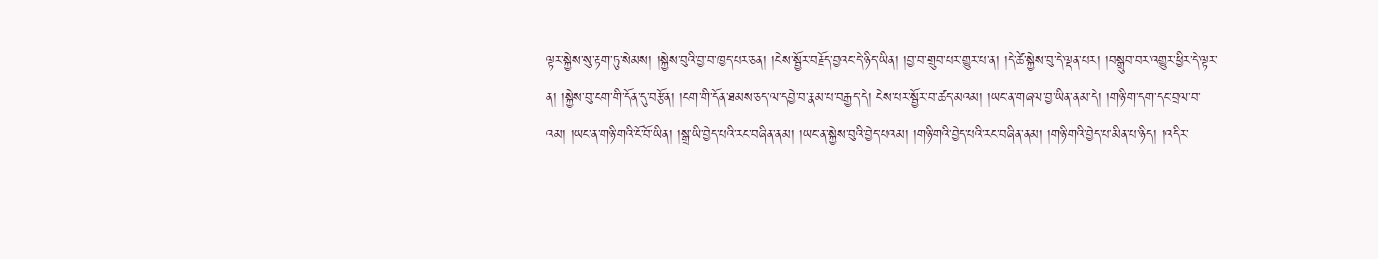ལྟར་སྐྱེས་སུ་རྟག་ཏུ་སེམས། །སྐྱེས་བུའི་བྱ་བ་ཁྱད་པར་ཅན། །ངེས་སྦྱོར་བརྗོད་བྱའང་དེ་ཉིད་ཡིན། །བྱ་བ་གྲུབ་པར་གྱུར་པ་ན། །དེ་ཚེ་སྐྱེས་བུ་དེ་ལྡན་པར། །བསྒྲུབ་བར་འགྱུར་ཕྱིར་དེ་ལྟར་ན། །སྐྱེས་བུ་ངག་གི་དོན་དུ་བརྩོན། །ངག་གི་དོན་ཐམས་ཅད་ལ་དབྱེ་བ་རྣམ་པ་བརྒྱད་དེ། ངེས་པར་སྦྱོར་བ་ཚད་མའམ། །ཡང་ན་གཞལ་བྱ་ཡིན་ནམ་དེ། །གཉི་ག་དག་དང་བྲལ་བ་འམ། །ཡང་ན་གཉི་གའི་ངོ་བོ་ཡིན། །སྒྲ་ཡི་བྱེད་པའི་རང་བཞིན་ནམ། །ཡང་ན་སྐྱེས་བུའི་བྱེད་པའམ། །གཉི་གའི་བྱེད་པའི་རང་བཞིན་ནམ། །གཉི་གའི་བྱེད་པ་མིན་པ་ཉིད། །འདིར་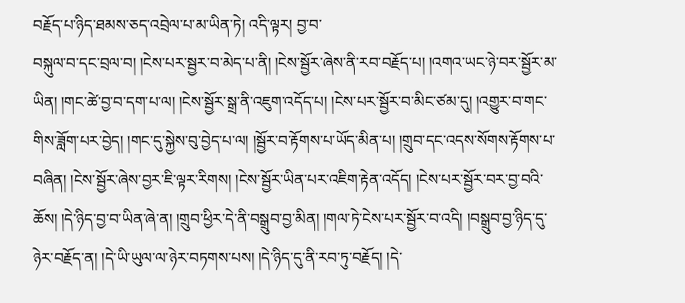བརྗོད་པ་ཉིད་ཐམས་ཅད་འབྲེལ་པ་མ་ཡིན་ཏེ། འདི་ལྟར། བྱ་བ་
བསྐུལ་བ་དང་བྲལ་བ། །ངེས་པར་སྦྱར་བ་མེད་པ་ནི། །ངེས་སྦྱོར་ཞེས་ནི་རབ་བརྗོད་པ། །འགའ་ཡང་ཉེ་བར་སྦྱོར་མ་ཡིན། །གང་ཚེ་བྱ་བ་དག་པ་ལ། །ངེས་སྦྱོར་སྒྲ་ནི་འཇུག་འདོད་པ། །ངེས་པར་སྦྱོར་བ་མིང་ཙམ་དུ། །འགྱུར་བ་གང་གིས་ཟློག་པར་བྱེད། །གང་དུ་སྐྱེས་བུ་བྱེད་པ་ལ། །སྦྱོར་བ་རྟོགས་པ་ཡོད་མིན་པ། །གྲུབ་དང་འདས་སོགས་རྟོགས་པ་བཞིན། །ངེས་སྦྱོར་ཞེས་བྱར་ཇི་ལྟར་རིགས། །ངེས་སྦྱོར་ཡིན་པར་འཇིག་རྟེན་འདོད། །ངེས་པར་སྦྱོར་བར་བྱ་བའི་ཆོས། །དེ་ཉིད་བྱ་བ་ཡིན་ཞེ་ན། །གྲུབ་ཕྱིར་དེ་ནི་བསྒྲུབ་བྱ་མིན། །གལ་ཏེ་ངེས་པར་སྦྱོར་བ་འདི། །བསྒྲུབ་བྱ་ཉིད་དུ་ཉེར་བརྗོད་ན། །དེ་ཡི་ཡུལ་ལ་ཉེར་བཏགས་པས། །དེ་ཉིད་དུ་ནི་རབ་ཏུ་བརྗོད། །དེ་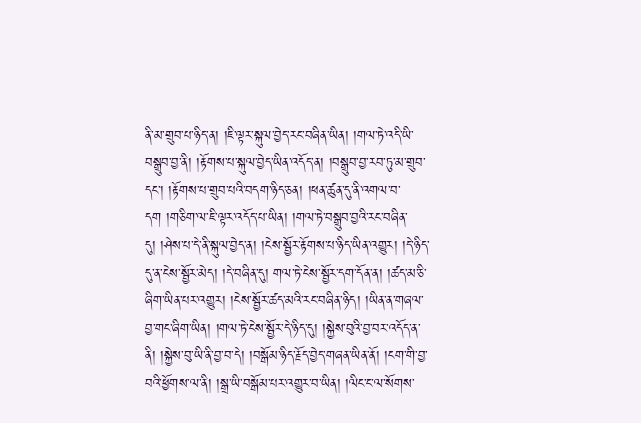ནི་མ་གྲུབ་པ་ཉིད་ན། །ཇི་ལྟར་སྐུལ་བྱེད་རང་བཞིན་ཡིན། །གལ་ཏེ་འདི་ཡི་བསྒྲུབ་བྱ་ནི། །རྟོགས་པ་སྐུལ་བྱེད་ཡིན་འདོད་ན། །བསྒྲུབ་བྱ་རབ་ཏུ་མ་གྲུབ་དང་། །རྟོགས་པ་གྲུབ་པའི་བདག་ཉིད་ཅན། །ཕན་ཚུན་དུ་ནི་འགལ་བ་དག །གཅིག་ལ་ཇི་ལྟར་འདོད་པ་ཡིན། །གལ་ཏེ་བསྒྲུབ་བྱའི་རང་བཞིན་དུ། །ཤེས་པ་དེ་ནི་སྐུལ་བྱེད་ན། །ངེས་སྦྱོར་རྟོགས་པ་ཉིད་ཡིན་འགྱུར། །དེ་ཉིད་དུ་ན་ངེས་སྦྱོར་མེད། །དེ་བཞིན་དུ། གལ་ཏེ་ངེས་སྦྱོར་དག་དོན་ན། །ཚད་མ་ཅི་ཞིག་ཡིན་པར་འགྱུར། །ངེས་སྦྱོར་ཚད་མའི་རང་བཞིན་ཉིད། །ཡིན་ན་གཞལ་བྱ་གང་ཞིག་ཡིན། །གལ་ཏེ་ངེས་སྦྱོར་དེ་ཉིད་དུ། །སྐྱེས་བུའི་བྱ་བར་འདོད་ན་ནི། །སྐྱེས་བུ་ཡི་ནི་བྱ་བ་དེ། །བསྒོམ་ཉིད་རྗོད་བྱེད་གཞན་ཡིན་ནོ། །ངག་གི་བྱ་བའི་ཕྱོགས་ལ་ནི། །སྒྲ་ཡི་བསྒོམ་པར་འགྱུར་བ་ཡིན། །ལིང་ང་ལ་སོགས་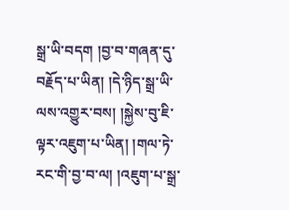སྒྲ་ཡི་བདག །བྱ་བ་གཞན་དུ་བརྗོད་པ་ཡིན། །དེ་ཉིད་སྒྲ་ཡི་ལས་འགྱུར་བས། །སྐྱེས་བུ་ཇི་ལྟར་འཇུག་པ་ཡིན། །གལ་ཏེ་རང་གི་བྱ་བ་ལ། །འཇུག་པ་སྒྲ་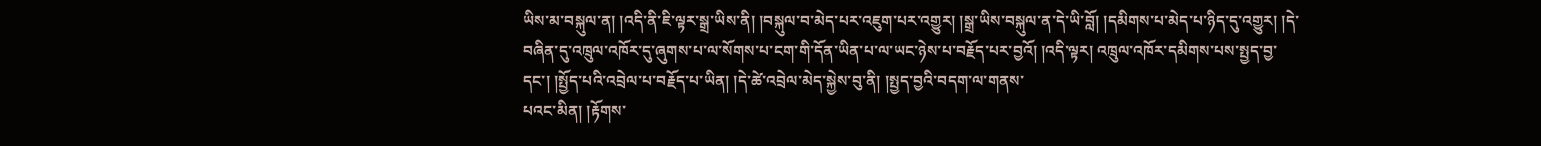ཡིས་མ་བསྐུལ་ན། །འདི་ནི་ཇི་ལྟར་སྒྲ་ཡིས་ནི། །བསྐུལ་བ་མེད་པར་འཇུག་པར་འགྱུར། །སྒྲ་ཡིས་བསྐུལ་ན་དེ་ཡི་བློ། །དམིགས་པ་མེད་པ་ཉིད་དུ་འགྱུར། །དེ་བཞིན་དུ་འཁྲུལ་འཁོར་དུ་ཞུགས་པ་ལ་སོགས་པ་ངག་གི་དོན་ཡིན་པ་ལ་ཡང་ཉེས་པ་བརྗོད་པར་བྱའོ། །འདི་ལྟར། འཁྲུལ་འཁོར་དམིགས་པས་སྤྱད་བྱ་དང་། །སྤྱོད་པའི་འབྲེལ་པ་བརྗོད་པ་ཡིན། །དེ་ཚེ་འབྲེལ་མེད་སྐྱེས་བུ་ནི། །སྤྱད་བྱའི་བདག་ལ་གནས་
པའང་མིན། །རྟོགས་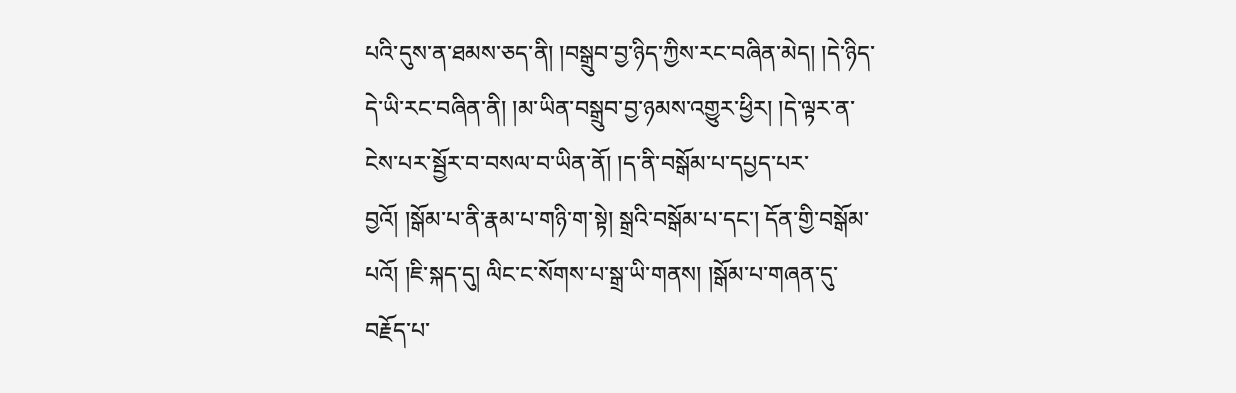པའི་དུས་ན་ཐམས་ཅད་ནི། །བསྒྲུབ་བྱ་ཉིད་ཀྱིས་རང་བཞིན་མེད། །དེ་ཉིད་དེ་ཡི་རང་བཞིན་ནི། །མ་ཡིན་བསྒྲུབ་བྱ་ཉམས་འགྱུར་ཕྱིར། །དེ་ལྟར་ན་ངེས་པར་སྦྱོར་བ་བསལ་བ་ཡིན་ནོ། །ད་ནི་བསྒོམ་པ་དཔྱད་པར་བྱའོ། །སྒོམ་པ་ནི་རྣམ་པ་གཉི་ག་སྟེ། སྒྲའི་བསྒོམ་པ་དང་། དོན་གྱི་བསྒོམ་པའོ། །ཇི་སྐད་དུ། ལིང་ང་སོགས་པ་སྒྲ་ཡི་གནས། །སྒོམ་པ་གཞན་དུ་བརྗོད་པ་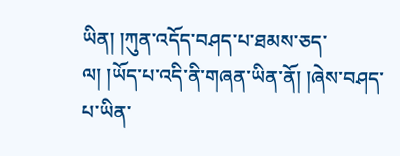ཡིན། །ཀུན་འདོད་བཤད་པ་ཐམས་ཅད་ལ། །ཡོད་པ་འདི་ནི་གཞན་ཡིན་ནོ། །ཞེས་བཤད་པ་ཡིན་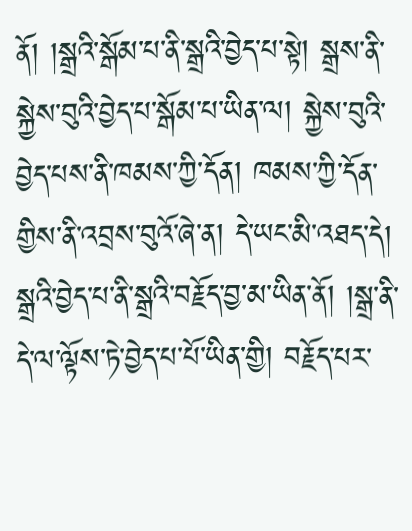ནོ། །སྒྲའི་སྒོམ་པ་ནི་སྒྲའི་བྱེད་པ་སྟེ། སྒྲས་ནི་སྐྱེས་བུའི་བྱེད་པ་སྒོམ་པ་ཡིན་ལ། སྐྱེས་བུའི་བྱེད་པས་ནི་ཁམས་ཀྱི་དོན། ཁམས་ཀྱི་དོན་གྱིས་ནི་འབྲས་བུའོ་ཞེ་ན། དེ་ཡང་མི་འཐད་དེ། སྒྲའི་བྱེད་པ་ནི་སྒྲའི་བརྗོད་བྱ་མ་ཡིན་ནོ། །སྒྲ་ནི་དེ་ལ་ལྟོས་ཏེ་བྱེད་པ་པོ་ཡིན་གྱི། བརྗོད་པར་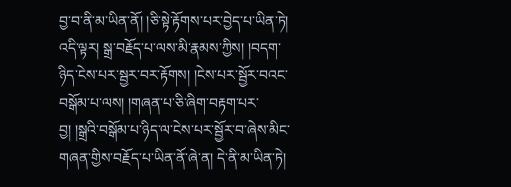བྱ་བ་ནི་མ་ཡིན་ནོ། །ཅི་སྟེ་རྟོགས་པར་བྱེད་པ་ཡིན་ཏེ། འདི་ལྟར། སྒྲ་བརྗོད་པ་ལས་མི་རྣམས་ཀྱིས། །བདག་ཉིད་ངེས་པར་སྦྱར་བར་རྟོགས། །ངེས་པར་སྦྱོར་བའང་བསྒོམ་པ་ལས། །གཞན་པ་ཅི་ཞིག་བརྟག་པར་བྱ། །སྒྲའི་བསྒོམ་པ་ཉིད་ལ་ངེས་པར་སྦྱོར་བ་ཞེས་མིང་གཞན་གྱིས་བརྗོད་པ་ཡིན་ནོ་ཞེ་ན། དེ་ནི་མ་ཡིན་ཏེ།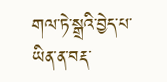གལ་ཏེ་སྒྲའི་བྱེད་པ་ཡིན་ན་བརྡ་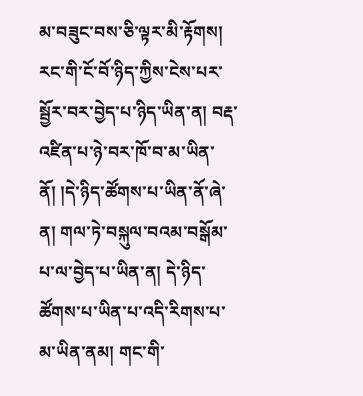མ་བཟུང་བས་ཅི་ལྟར་མི་རྟོགས། རང་གི་ངོ་བོ་ཉིད་ཀྱིས་ངེས་པར་སྦྱོར་བར་བྱེད་པ་ཉིད་ཡིན་ན། བརྡ་འཛིན་པ་ཉེ་བར་ཁོ་བ་མ་ཡིན་ནོ། །དེ་ཉིད་ཚོགས་པ་ཡིན་ནོ་ཞེ་ན། གལ་ཏེ་བསྐུལ་བའམ་བསྒོམ་པ་ལ་བྱེད་པ་ཡིན་ན། དེ་ཉིད་ཚོགས་པ་ཡིན་པ་འདི་རིགས་པ་མ་ཡིན་ནམ། གང་གི་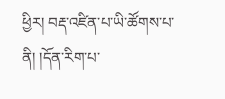ཕྱིར། བརྡ་འཛིན་པ་ཡི་ཚོགས་པ་ནི། །དོན་རིག་པ་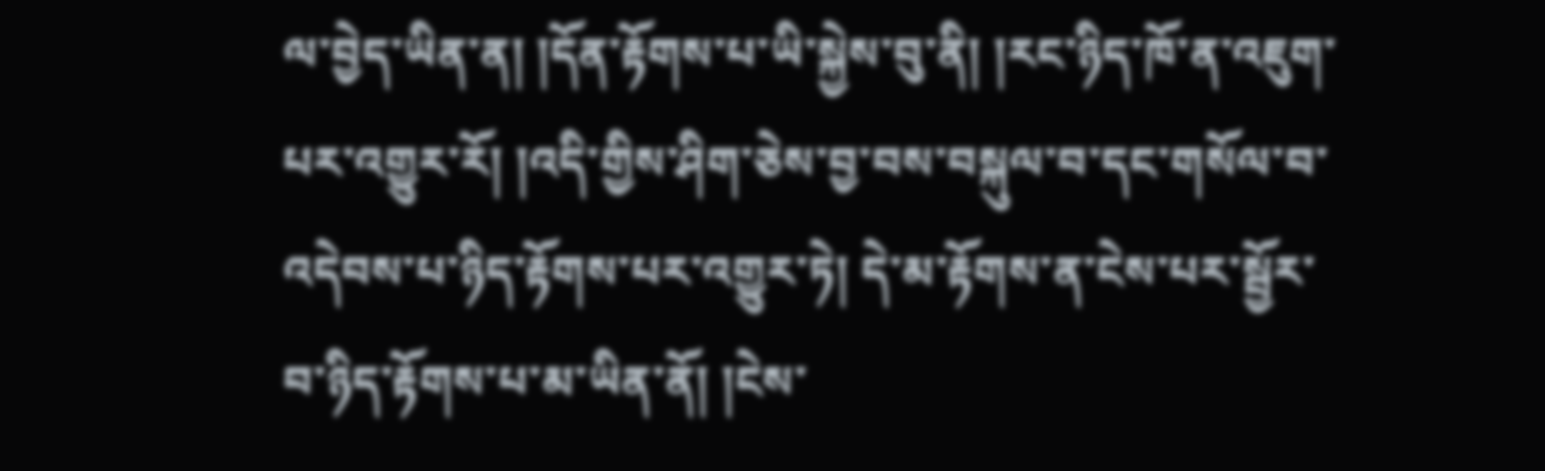ལ་བྱེད་ཡིན་ན། །དོན་རྟོགས་པ་ཡི་སྐྱེས་བུ་ནི། །རང་ཉིད་ཁོ་ན་འཇུག་པར་འགྱུར་རོ། །འདི་གྱིས་ཤིག་ཅེས་བྱ་བས་བསྐུལ་བ་དང་གསོལ་བ་འདེབས་པ་ཉིད་རྟོགས་པར་འགྱུར་ཏེ། དེ་མ་རྟོགས་ན་ངེས་པར་སྦྱོར་བ་ཉིད་རྟོགས་པ་མ་ཡིན་ནོ། །ངེས་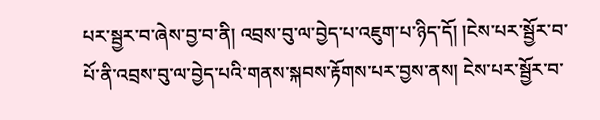པར་སྦྱར་བ་ཞེས་བྱ་བ་ནི། འབྲས་བུ་ལ་བྱེད་པ་འཇུག་པ་ཉིད་དོ། །ངེས་པར་སྦྱོར་བ་པོ་ནི་འབྲས་བུ་ལ་བྱེད་པའི་གནས་སྐབས་རྟོགས་པར་བྱས་ནས། ངེས་པར་སྦྱོར་བ་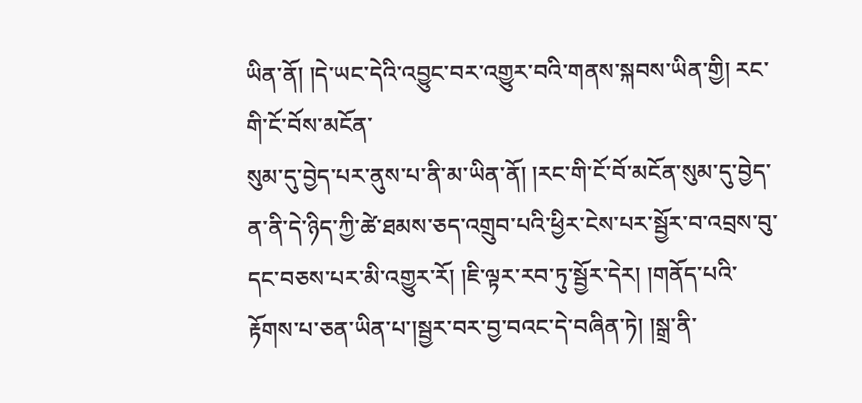ཡིན་ནོ། །དེ་ཡང་དེའི་འབྱུང་བར་འགྱུར་བའི་གནས་སྐབས་ཡིན་གྱི། རང་གི་ངོ་བོས་མངོན་
སུམ་དུ་བྱེད་པར་ནུས་པ་ནི་མ་ཡིན་ནོ། །རང་གི་ངོ་བོ་མངོན་སུམ་དུ་བྱེད་ན་ནི་དེ་ཉིད་ཀྱི་ཚེ་ཐམས་ཅད་འགྲུབ་པའི་ཕྱིར་ངེས་པར་སྦྱོར་བ་འབྲས་བུ་དང་བཅས་པར་མི་འགྱུར་རོ། །ཇི་ལྟར་རབ་ཏུ་སྦྱོར་དེར། །གནོད་པའི་རྟོགས་པ་ཅན་ཡིན་པ་།སྦྱར་བར་བྱ་བའང་དེ་བཞིན་ཏེ། །སྒྲ་ནི་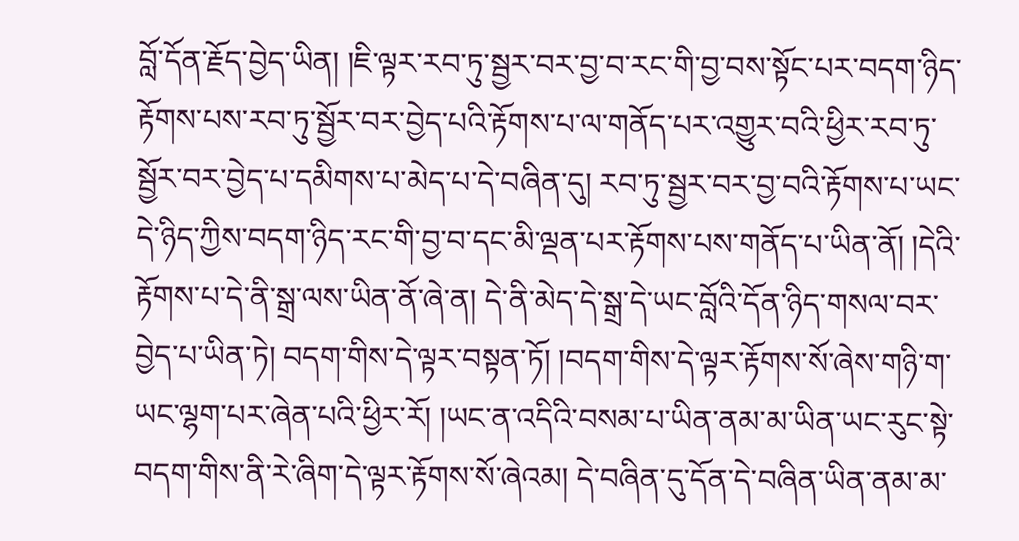བློ་དོན་རྗོད་བྱེད་ཡིན། །ཇི་ལྟར་རབ་ཏུ་སྦྱར་བར་བྱ་བ་རང་གི་བྱ་བས་སྟོང་པར་བདག་ཉིད་རྟོགས་པས་རབ་ཏུ་སྦྱོར་བར་བྱེད་པའི་རྟོགས་པ་ལ་གནོད་པར་འགྱུར་བའི་ཕྱིར་རབ་ཏུ་སྦྱོར་བར་བྱེད་པ་དམིགས་པ་མེད་པ་དེ་བཞིན་དུ། རབ་ཏུ་སྦྱར་བར་བྱ་བའི་རྟོགས་པ་ཡང་དེ་ཉིད་ཀྱིས་བདག་ཉིད་རང་གི་བྱ་བ་དང་མི་ལྡན་པར་རྟོགས་པས་གནོད་པ་ཡིན་ནོ། །དེའི་རྟོགས་པ་དེ་ནི་སྒྲ་ལས་ཡིན་ནོ་ཞེ་ན། དེ་ནི་མེད་དེ་སྒྲ་དེ་ཡང་བློའི་དོན་ཉིད་གསལ་བར་བྱེད་པ་ཡིན་ཏེ། བདག་གིས་དེ་ལྟར་བསྟན་ཏོ། །བདག་གིས་དེ་ལྟར་རྟོགས་སོ་ཞེས་གཉི་ག་ཡང་ལྷག་པར་ཞེན་པའི་ཕྱིར་རོ། །ཡང་ན་འདིའི་བསམ་པ་ཡིན་ནམ་མ་ཡིན་ཡང་རུང་སྟེ་བདག་གིས་ནི་རེ་ཞིག་དེ་ལྟར་རྟོགས་སོ་ཞེའམ། དེ་བཞིན་དུ་དོན་དེ་བཞིན་ཡིན་ནམ་མ་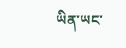ཡིན་ཡང་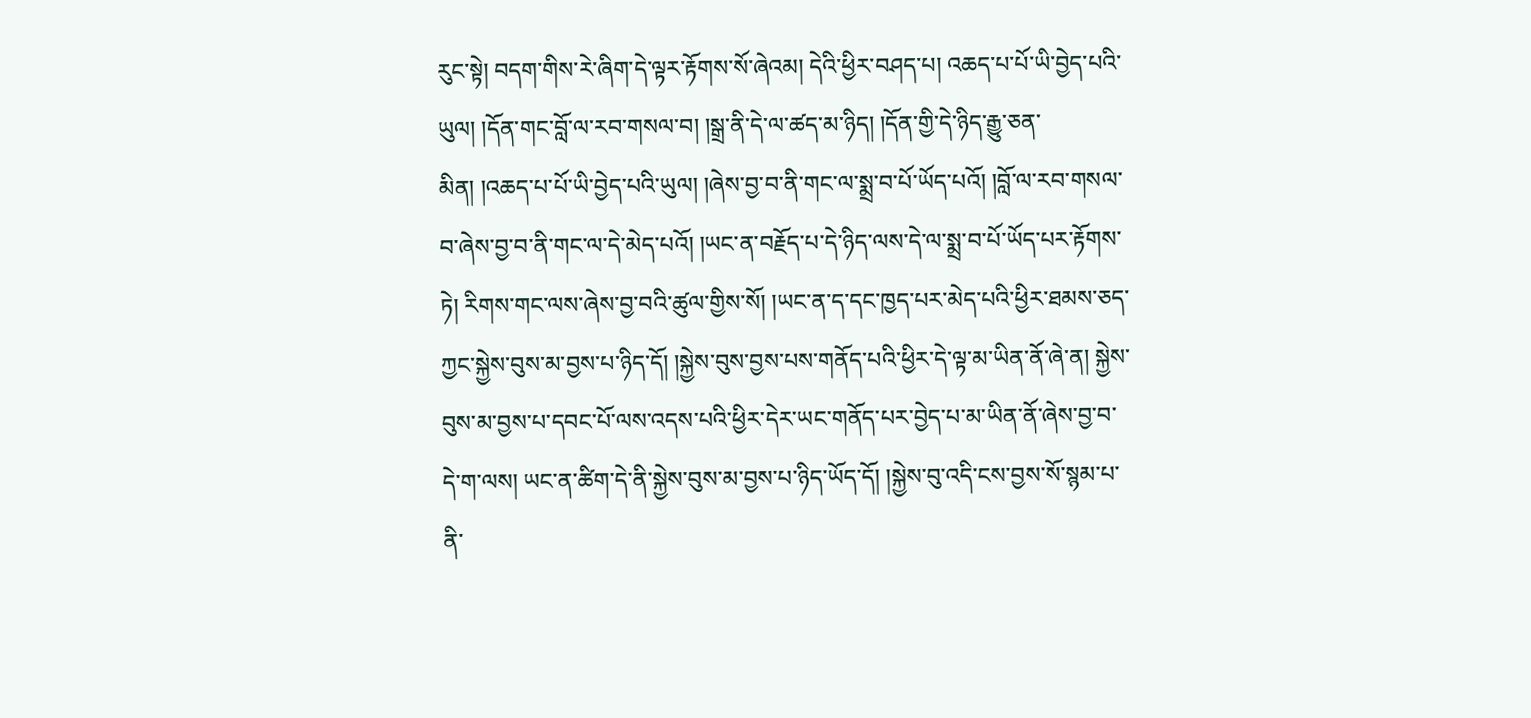རུང་སྟེ། བདག་གིས་རེ་ཞིག་དེ་ལྟར་རྟོགས་སོ་ཞེའམ། དེའི་ཕྱིར་བཤད་པ། འཆད་པ་པོ་ཡི་བྱེད་པའི་ཡུལ། །དོན་གང་བློ་ལ་རབ་གསལ་བ། །སྒྲ་ནི་དེ་ལ་ཚད་མ་ཉིད། །དོན་གྱི་དེ་ཉིད་རྒྱུ་ཅན་མིན། །འཆད་པ་པོ་ཡི་བྱེད་པའི་ཡུལ། །ཞེས་བྱ་བ་ནི་གང་ལ་སྨྲ་བ་པོ་ཡོད་པའོ། །བློ་ལ་རབ་གསལ་བ་ཞེས་བྱ་བ་ནི་གང་ལ་དེ་མེད་པའོ། །ཡང་ན་བརྗོད་པ་དེ་ཉིད་ལས་དེ་ལ་སྨྲ་བ་པོ་ཡོད་པར་རྟོགས་ཏེ། རིགས་གང་ལས་ཞེས་བྱ་བའི་ཚུལ་གྱིས་སོ། །ཡང་ན་ད་དང་ཁྱད་པར་མེད་པའི་ཕྱིར་ཐམས་ཅད་ཀྱང་སྐྱེས་བུས་མ་བྱས་པ་ཉིད་དོ། །སྐྱེས་བུས་བྱས་པས་གནོད་པའི་ཕྱིར་དེ་ལྟ་མ་ཡིན་ནོ་ཞེ་ན། སྐྱེས་བུས་མ་བྱས་པ་དབང་པོ་ལས་འདས་པའི་ཕྱིར་དེར་ཡང་གནོད་པར་བྱེད་པ་མ་ཡིན་ནོ་ཞེས་བྱ་བ་དེ་ག་ལས། ཡང་ན་ཚིག་དེ་ནི་སྐྱེས་བུས་མ་བྱས་པ་ཉིད་ཡོད་དོ། །སྐྱེས་བུ་འདི་ངས་བྱས་སོ་སྙམ་པ་ནི་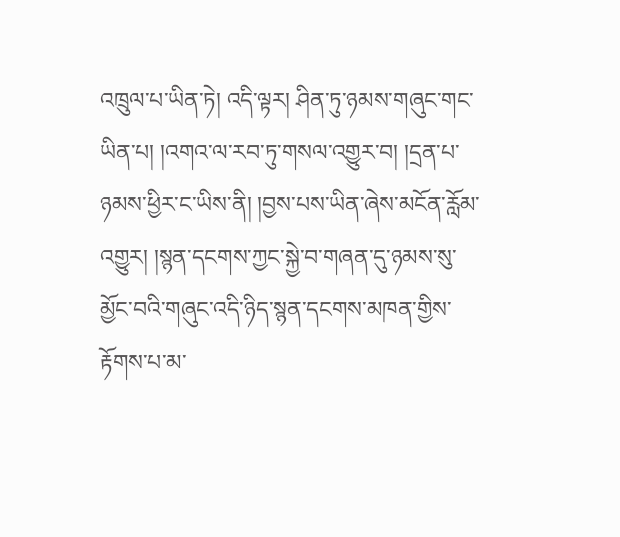འཁྲུལ་པ་ཡིན་ཏེ། འདི་ལྟར། ཤིན་ཏུ་ཉམས་གཞུང་གང་ཡིན་པ། །འགའ་ལ་རབ་ཏུ་གསལ་འགྱུར་བ། །དྲན་པ་ཉམས་ཕྱིར་ང་ཡིས་ནི། །བྱས་པས་ཡིན་ཞེས་མངོན་རློམ་འགྱུར། །སྙན་དངགས་ཀྱང་སྐྱེ་བ་གཞན་དུ་ཉམས་སུ་མྱོང་བའི་གཞུང་འདི་ཉིད་སྙན་དངགས་མཁན་གྱིས་
རྟོགས་པ་མ་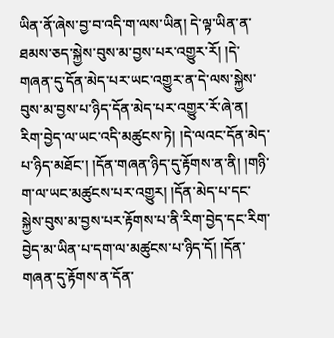ཡིན་ནོ་ཞེས་བྱ་བ་འདི་ག་ལས་ཡིན། དེ་ལྟ་ཡིན་ན་ཐམས་ཅད་སྐྱེས་བུས་མ་བྱས་པར་འགྱུར་རོ། །དེ་གཞན་དུ་དོན་མེད་པར་ཡང་འགྱུར་ན་དེ་ལས་སྐྱེས་བུས་མ་བྱས་པ་ཉིད་དོན་མེད་པར་འགྱུར་རོ་ཞེ་ན། རིག་བྱེད་ལ་ཡང་འདི་མཚུངས་ཏེ། །དེ་ལའང་དོན་མེད་པ་ཉིད་མཐོང་། །དོན་གཞན་ཉིད་དུ་རྟོགས་ན་ནི། །གཉི་ག་ལ་ཡང་མཚུངས་པར་འགྱུར། །དོན་མེད་པ་དང་སྐྱེས་བུས་མ་བྱས་པར་རྟོགས་པ་ནི་རིག་བྱེད་དང་རིག་བྱེད་མ་ཡིན་པ་དག་ལ་མཚུངས་པ་ཉིད་དོ། །དོན་གཞན་དུ་རྟོགས་ན་དོན་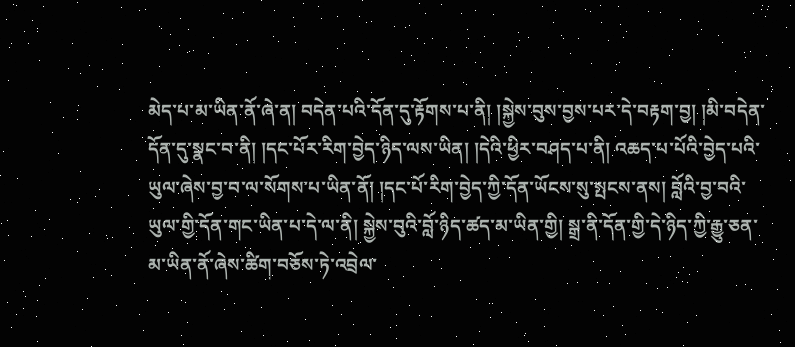མེད་པ་མ་ཡིན་ནོ་ཞེ་ན། བདེན་པའི་དོན་དུ་རྟོགས་པ་ནི། །སྐྱེས་བུས་བྱས་པར་དེ་བརྟག་བྱ། །མི་བདེན་དོན་དུ་སྣང་བ་ནི། །དང་པོར་རིག་བྱེད་ཉིད་ལས་ཡིན། །དེའི་ཕྱིར་བཤད་པ་ནི། འཆད་པ་པོའི་བྱེད་པའི་ཡུལ་ཞེས་བྱ་བ་ལ་སོགས་པ་ཡིན་ནོ། །དང་པོ་རིག་བྱེད་ཀྱི་དོན་ཡོངས་སུ་སྤངས་ནས། བློའི་བྱ་བའི་ཡུལ་གྱི་དོན་གང་ཡིན་པ་དེ་ལ་ནི། སྐྱེས་བུའི་བློ་ཉིད་ཚད་མ་ཡིན་གྱི། སྒྲ་ནི་དོན་གྱི་དེ་ཉིད་ཀྱི་རྒྱུ་ཅན་མ་ཡིན་ནོ་ཞེས་ཚིག་བཅོས་ཏེ་འབྲེལ་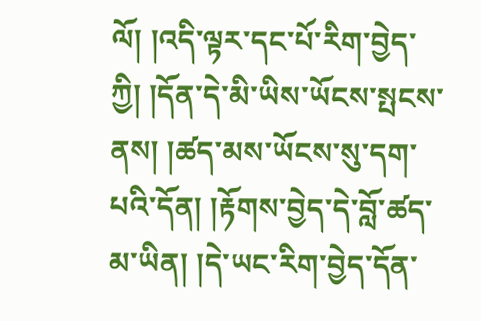ལོ། །འདི་ལྟར་དང་པོ་རིག་བྱེད་ཀྱི། །དོན་དེ་མི་ཡིས་ཡོངས་སྤངས་ནས། །ཚད་མས་ཡོངས་སུ་དག་པའི་དོན། །རྟོགས་བྱེད་དེ་བློ་ཚད་མ་ཡིན། །དེ་ཡང་རིག་བྱེད་དོན་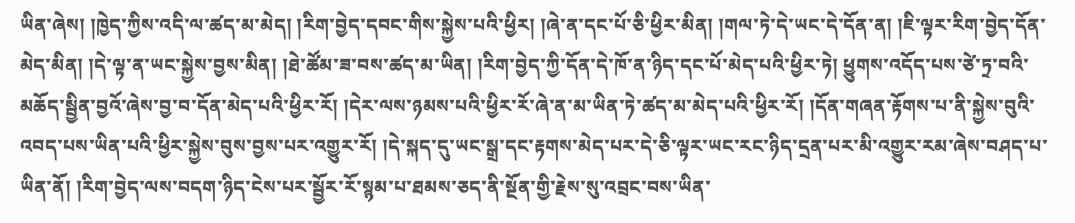ཡིན་ཞེས། །ཁྱེད་ཀྱིས་འདི་ལ་ཚད་མ་མེད། །རིག་བྱེད་དབང་གིས་སྐྱེས་པའི་ཕྱིར། །ཞེ་ན་དང་པོ་ཅི་ཕྱིར་མིན། །གལ་ཏེ་དེ་ཡང་དེ་དོན་ན། །ཇི་ལྟར་རིག་བྱེད་དོན་མེད་མིན། །དེ་ལྟ་ན་ཡང་སྐྱེས་བྱས་མིན། །ཐེ་ཚོམ་ཟ་བས་ཚད་མ་ཡིན། །རིག་བྱེད་ཀྱི་དོན་དེ་ཁོ་ན་ཉིད་དང་པོ་མེད་པའི་ཕྱིར་ཏེ། ཕྱུགས་འདོད་པས་ཙེ་ཏྲ་བའི་མཆོད་སྦྱིན་བྱའོ་ཞེས་བྱ་བ་དོན་མེད་པའི་ཕྱིར་རོ། །དེར་ལས་ཉམས་པའི་ཕྱིར་རོ་ཞེ་ན་མ་ཡིན་ཏེ་ཚད་མ་མེད་པའི་ཕྱིར་རོ། །དོན་གཞན་རྟོགས་པ་ནི་སྐྱེས་བུའི་འབད་པས་ཡིན་པའི་ཕྱིར་སྐྱེས་བུས་བྱས་པར་འགྱུར་རོ། །དེ་སྐད་དུ་ཡང་སྒྲ་དང་རྟགས་མེད་པར་དེ་ཅི་ལྟར་ཡང་རང་ཉིད་དྲན་པར་མི་འགྱུར་རམ་ཞེས་བཤད་པ་ཡིན་ནོ། །རིག་བྱེད་ལས་བདག་ཉིད་ངེས་པར་སྦྱོར་རོ་སྙམ་པ་ཐམས་ཅད་ནི་སྔོན་གྱི་རྗེས་སུ་འབྲང་བས་ཡིན་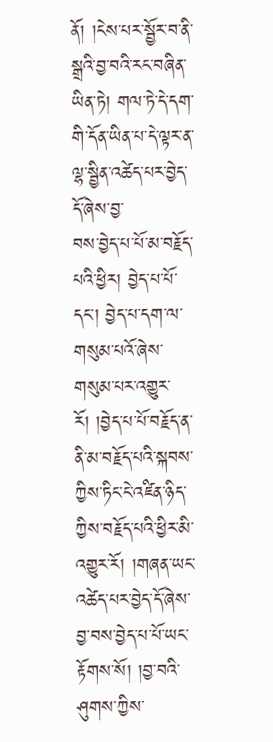ནོ། །ངེས་པར་སྦྱོར་བ་ནི་སྒྲའི་བྱ་བའི་རང་བཞིན་ཡིན་ཏེ། གལ་ཏེ་དེ་དག་གི་དོན་ཡིན་པ་དེ་ལྟར་ན་ལྷ་སྦྱིན་འཚེད་པར་བྱེད་དོ་ཞེས་བྱ་
བས་བྱེད་པ་པོ་མ་བརྗོད་པའི་ཕྱིར། བྱེད་པ་པོ་དང་། བྱེད་པ་དག་ལ་གསུམ་པའོ་ཞེས་གསུམ་པར་འགྱུར་རོ། །བྱེད་པ་པོ་བརྗོད་ན་ནི་མ་བརྗོད་པའི་སྐབས་ཀྱིས་ཏིང་ངེ་འཛིན་ཉིད་ཀྱིས་བརྗོད་པའི་ཕྱིར་མི་འགྱུར་རོ། །གཞན་ཡང་འཚེད་པར་བྱེད་དོ་ཞེས་བྱ་བས་བྱེད་པ་པོ་ཡང་རྟོགས་སོ། །བྱ་བའི་ཤུགས་ཀྱིས་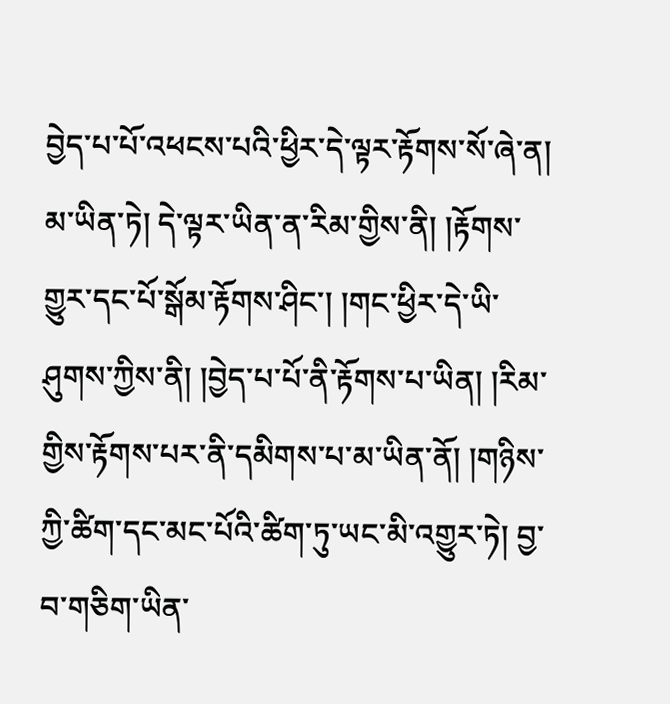བྱེད་པ་པོ་འཕངས་པའི་ཕྱིར་དེ་ལྟར་རྟོགས་སོ་ཞེ་ན། མ་ཡིན་ཏེ། དེ་ལྟར་ཡིན་ན་རིམ་གྱིས་ནི། །རྟོགས་གྱུར་དང་པོ་སྒོམ་རྟོགས་ཤིང་། །གང་ཕྱིར་དེ་ཡི་ཤུགས་ཀྱིས་ནི། །བྱེད་པ་པོ་ནི་རྟོགས་པ་ཡིན། །རིམ་གྱིས་རྟོགས་པར་ནི་དམིགས་པ་མ་ཡིན་ནོ། །གཉིས་ཀྱི་ཚིག་དང་མང་པོའི་ཚིག་ཏུ་ཡང་མི་འགྱུར་ཏེ། བྱ་བ་གཅིག་ཡིན་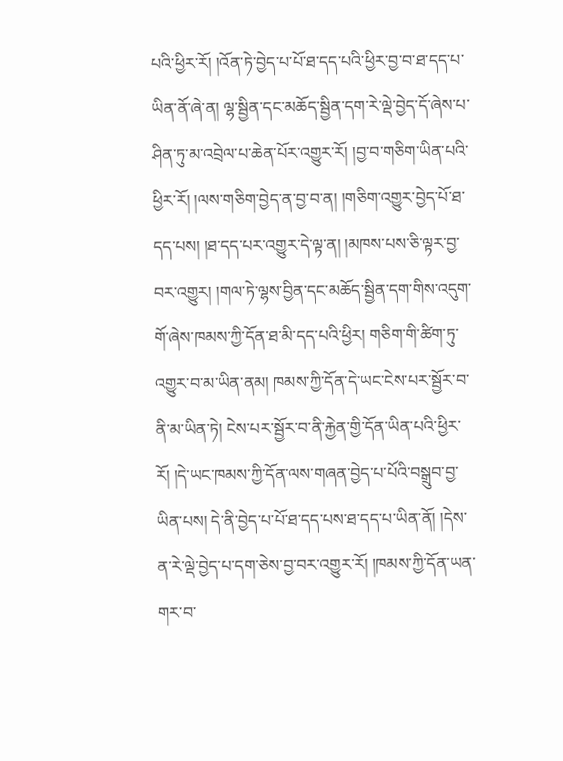པའི་ཕྱིར་རོ། །འོན་ཏེ་བྱེད་པ་པོ་ཐ་དད་པའི་ཕྱིར་བྱ་བ་ཐ་དད་པ་ཡིན་ནོ་ཞེ་ན། ལྷ་སྦྱིན་དང་མཆོད་སྦྱིན་དག་རེ་ལྡེ་བྱེད་དོ་ཞེས་པ་ཤིན་ཏུ་མ་འབྲེལ་པ་ཆེན་པོར་འགྱུར་རོ། །བྱ་བ་གཅིག་ཡིན་པའི་ཕྱིར་རོ། །ལས་གཅིག་བྱེད་ན་བྱ་བ་ན། །གཅིག་འགྱུར་བྱེད་པོ་ཐ་དད་པས། །ཐ་དད་པར་འགྱུར་དེ་ལྟ་ན། །མཁས་པས་ཅི་ལྟར་བྱ་བར་འགྱུར། །གལ་ཏེ་ལྷས་བྱིན་དང་མཆོད་སྦྱིན་དག་གིས་འདུག་གོ་ཞེས་ཁམས་ཀྱི་དོན་ཐ་མི་དད་པའི་ཕྱིར། གཅིག་གི་ཚིག་ཏུ་འགྱུར་བ་མ་ཡིན་ནམ། ཁམས་ཀྱི་དོན་དེ་ཡང་ངེས་པར་སྦྱོར་བ་ནི་མ་ཡིན་ཏེ། ངེས་པར་སྦྱོར་བ་ནི་རྐྱེན་གྱི་དོན་ཡིན་པའི་ཕྱིར་རོ། །དེ་ཡང་ཁམས་ཀྱི་དོན་ལས་གཞན་བྱེད་པ་པོའི་བསྒྲུབ་བྱ་ཡིན་པས། དེ་ནི་བྱེད་པ་པོ་ཐ་དད་པས་ཐ་དད་པ་ཡིན་ནོ། །དེས་ན་རེ་ལྡེ་བྱེད་པ་དག་ཅེས་བྱ་བར་འགྱུར་རོ། །ཁམས་ཀྱི་དོན་ཡན་གར་བ་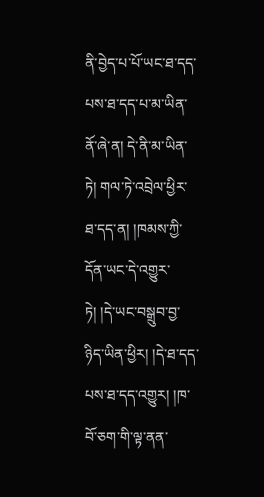ནི་བྱེད་པ་པོ་ཡང་ཐ་དད་པས་ཐ་དད་པ་མ་ཡིན་ནོ་ཞེ་ན། དེ་ནི་མ་ཡིན་ཏེ། གལ་ཏེ་འབྲེལ་ཕྱིར་ཐ་དད་ན། །ཁམས་ཀྱི་དོན་ཡང་དེ་འགྱུར་ཏེ། །དེ་ཡང་བསྒྲུབ་བྱ་ཉིད་ཡིན་ཕྱིར། །དེ་ཐ་དད་པས་ཐ་དད་འགྱུར། །ཁ་བོ་ཅག་གི་ལྟ་ནན་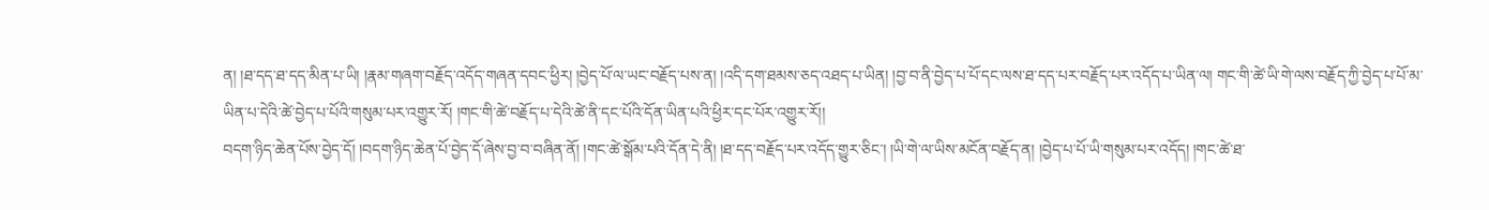ན། །ཐ་དད་ཐ་དད་མིན་པ་ཡི། །རྣམ་གཞག་བརྗོད་འདོད་གཞན་དབང་ཕྱིར། །བྱེད་པོ་ལ་ཡང་བརྗོད་པས་ན། །འདི་དག་ཐམས་ཅད་འཐད་པ་ཡིན། །བྱ་བ་ནི་བྱེད་པ་པོ་དང་ལས་ཐ་དད་པར་བརྗོད་པར་འདོད་པ་ཡིན་ལ། གང་གི་ཚེ་ཡི་གེ་ལས་བརྗོད་ཀྱི་བྱེད་པ་པོ་མ་ཡིན་པ་དེའི་ཚེ་བྱེད་པ་པོའི་གསུམ་པར་འགྱུར་རོ། །གང་གི་ཚེ་བརྗོད་པ་དེའི་ཚེ་ནི་དང་པོའི་དོན་ཡིན་པའི་ཕྱིར་དང་པོར་འགྱུར་རོ།།
བདག་ཉིད་ཆེན་པོས་བྱེད་དོ། །བདག་ཉིད་ཆེན་པོ་བྱེད་དོ་ཞེས་བྱ་བ་བཞིན་ནོ། །གང་ཚེ་སྒོམ་པའི་དོན་དེ་ནི། །ཐ་དད་བརྗོད་པར་འདོད་གྱུར་ཅིང་། །ཡི་གེ་ལ་ཡིས་མངོན་བརྗོད་ན། །བྱེད་པ་པོ་ཡི་གསུམ་པར་འདོད། །གང་ཚེ་ཐ་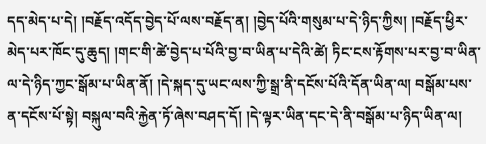དད་མེད་པ་དེ། །བརྗོད་འདོད་བྱེད་པོ་ལས་བརྗོད་ན། །བྱེད་པོའི་གསུམ་པ་དེ་ཉིད་ཀྱིས། །བརྗོད་ཕྱིར་མེད་པར་ཁོང་དུ་ཆུད། །གང་གི་ཚེ་བྱེད་པ་པོའི་བྱ་བ་ཡིན་པ་དེའི་ཚེ། ཏིང་ངས་རྟོགས་པར་བྱ་བ་ཡིན་ལ་དེ་ཉིད་ཀྱང་སྒོམ་པ་ཡིན་ནོ། །དེ་སྐད་དུ་ཡང་ལས་ཀྱི་སྒྲ་ནི་དངོས་པོའི་དོན་ཡིན་ལ། བསྒོམ་པས་ན་དངོས་པོ་སྟེ། བསྐུལ་བའི་རྐྱེན་ཏོ་ཞེས་བཤད་དོ། །དེ་ལྟར་ཡིན་དང་དེ་ནི་བསྒོམ་པ་ཉིད་ཡིན་ལ།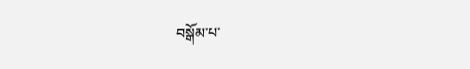བསྒོམ་པ་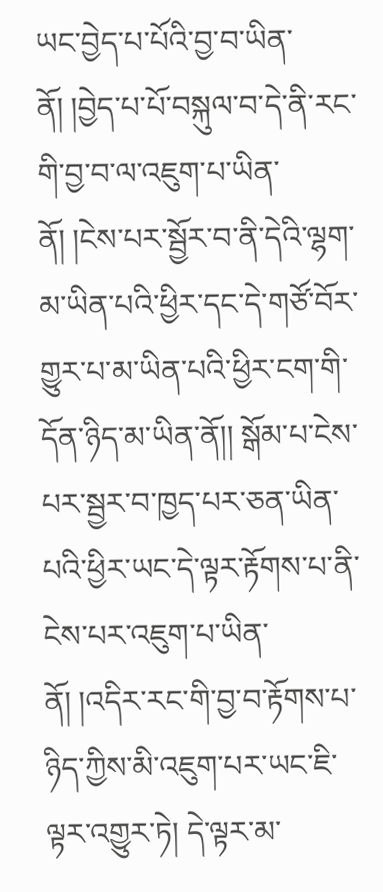ཡང་བྱེད་པ་པོའི་བྱ་བ་ཡིན་ནོ། །བྱེད་པ་པོ་བསྐུལ་བ་དེ་ནི་རང་གི་བྱ་བ་ལ་འཇུག་པ་ཡིན་ནོ། །ངེས་པར་སྦྱོར་བ་ནི་དེའི་ལྷག་མ་ཡིན་པའི་ཕྱིར་དང་དེ་གཙོ་བོར་གྱུར་པ་མ་ཡིན་པའི་ཕྱིར་ངག་གི་དོན་ཉིད་མ་ཡིན་ནོ།། སྒོམ་པ་ངེས་པར་སྦྱར་བ་ཁྱད་པར་ཅན་ཡིན་པའི་ཕྱིར་ཡང་དེ་ལྟར་རྟོགས་པ་ནི་ངེས་པར་འཇུག་པ་ཡིན་ནོ། །འདིར་རང་གི་བྱ་བ་རྟོགས་པ་ཉིད་ཀྱིས་མི་འཇུག་པར་ཡང་ཇི་ལྟར་འགྱུར་ཏེ། དེ་ལྟར་མ་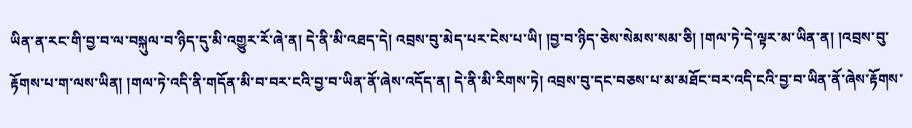ཡིན་ན་རང་གི་བྱ་བ་ལ་བསྐུལ་བ་ཉིད་དུ་མི་འགྱུར་རོ་ཞེ་ན། དེ་ནི་མི་འཐད་དེ། འབྲས་བུ་མེད་པར་ངེས་པ་ཡི། །བྱ་བ་ཉིད་ཅེས་སེམས་སམ་ཅི། །གལ་ཏེ་དེ་ལྟར་མ་ཡིན་ན། །འབྲས་བུ་རྟོགས་པ་ག་ལས་ཡིན། །གལ་ཏེ་འདི་ནི་གདོན་མི་བ་བར་ངའི་བྱ་བ་ཡིན་ནོ་ཞེས་འདོད་ན། དེ་ནི་མི་རིགས་ཏེ། འབྲས་བུ་དང་བཅས་པ་མ་མཐོང་བར་འདི་ངའི་བྱ་བ་ཡིན་ནོ་ཞེས་རྟོགས་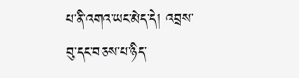པ་ནི་འགའ་ཡང་མེད་དེ། འབྲས་བུ་དང་བཅས་པ་ཉིད་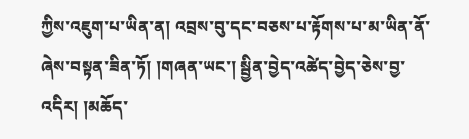ཀྱིས་འཇུག་པ་ཡིན་ན། འབྲས་བུ་དང་བཅས་པ་རྟོགས་པ་མ་ཡིན་ནོ་ཞེས་བསྟན་ཟིན་ཏོ། །གཞན་ཡང་། སྦྱིན་བྱེད་འཚེད་བྱེད་ཅེས་བྱ་འདིར། །མཆོད་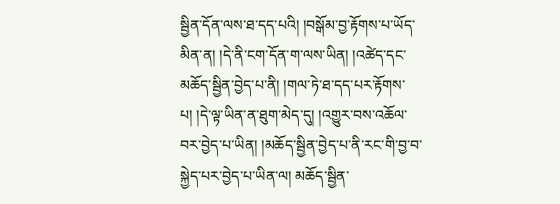སྦྱིན་དོན་ལས་ཐ་དད་པའི། །བསྒོམ་བྱ་རྟོགས་པ་ཡོད་མིན་ན། །དེ་ནི་ངག་དོན་ག་ལས་ཡིན། །འཚེད་དང་མཆོད་སྦྱིན་བྱེད་པ་ནི། །གལ་ཏེ་ཐ་དད་པར་རྟོགས་པ། །དེ་ལྟ་ཡིན་ན་ཐུག་མེད་དུ། །འགྱུར་བས་འཆོལ་བར་བྱེད་པ་ཡིན། །མཆོད་སྦྱིན་བྱེད་པ་ནི་རང་གི་བྱ་བ་སྐྱེད་པར་བྱེད་པ་ཡིན་ལ། མཆོད་སྦྱིན་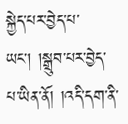སྐྱེད་པར་བྱེད་པ་ཡང་། །སྒྲུབ་པར་བྱེད་པ་ཡིན་ནོ། །འདི་དག་ནི་